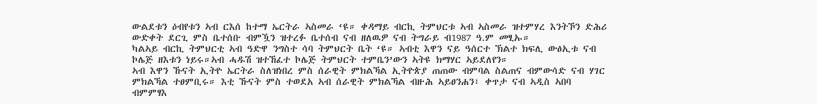ውልደቱን ዕብየቱን ኣብ ርእሰ ከተማ ኤርትራ ኣስመራ ‘ዩ። ቀዳማይ ብርኪ ትምህርቱ ኣብ ኣስመራ ዝተምሃረ እንትኾን ድሕሪ ውድቀት ደርጊ ምስ ቤተሰቡ ብምዃን ዝተረፉ ቤተሰብ ናብ ዘለዉዎ ናብ ትግራይ ብ1987 ዓ.ም መፂኡ።
ካልኣይ ብርኪ ትምህርቲ ኣብ ዓድዋ ንግስተ ሳባ ትምህርት ቤት ‘ዩ። ኣብቲ እዋን ናይ ዓሰርተ ኽልተ ክፍሊ ውፅኢቱ ናብ ኮሌጅ ዘእቱን ነይሩ።ኣብ ሓዱሽ ዝተኸፈተ ኮሌጅ ትምህርት ተምቤን’ውን ኣትዩ ክማሃር ኣይደለየን።
ኣብ እዋን ኹናት ኢትዮ ኤርትራ ስለዝነበረ ምስ ሰራዊት ምክልኻል ኢትዮጵያ ጠጠው ብምባል ስልጠና ብምውሳድ ናብ ሃገር ምክልኻል ተፀምቢሩ። እቲ ኹናት ምስ ተወደአ ኣብ ሰራዊት ምክልኻል ብዙሕ ኣይፀንሐን፣ ቀጥታ ናብ ኣዲስ ኣበባ ብምምፃእ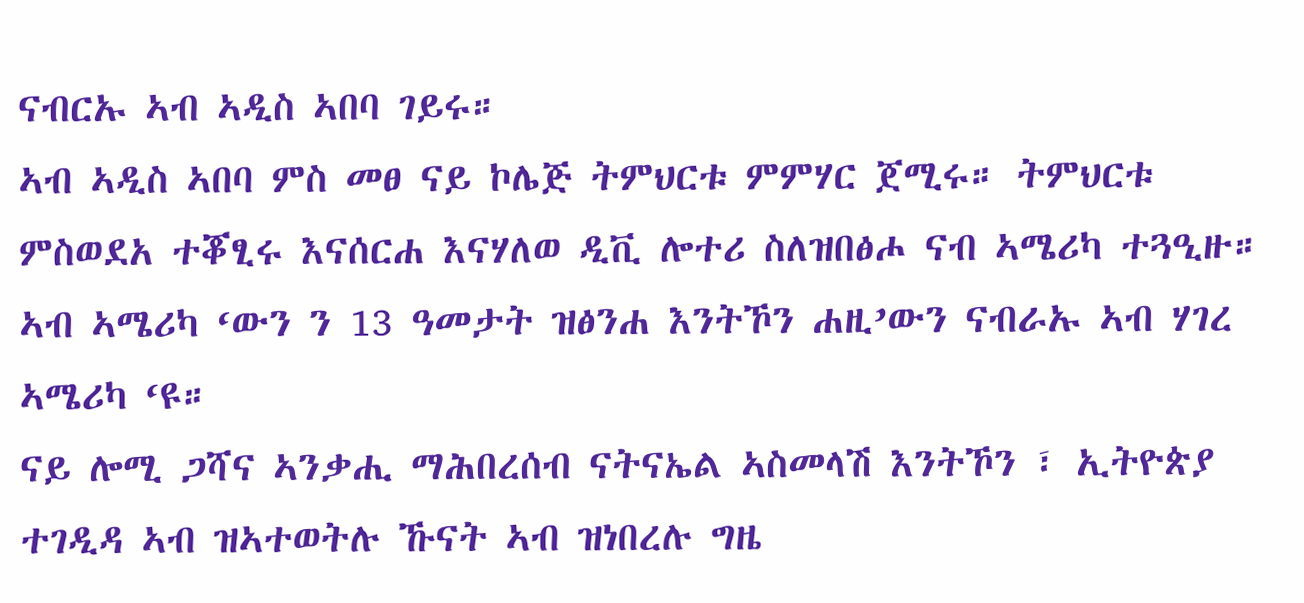ናብርኡ ኣብ ኣዲስ ኣበባ ገይሩ።
ኣብ ኣዲስ ኣበባ ምስ መፀ ናይ ኮሌጅ ትምህርቱ ምምሃር ጀሚሩ። ትምህርቱ ምስወደአ ተቖፂሩ እናሰርሐ እናሃለወ ዲቪ ሎተሪ ስለዝበፅሖ ናብ ኣሜሪካ ተጓዒዙ። ኣብ ኣሜሪካ ‘ውን ን 13 ዓመታት ዝፅንሐ እንትኾን ሐዚ’ውን ናብራኡ ኣብ ሃገረ ኣሜሪካ ‘ዩ።
ናይ ሎሚ ጋሻና ኣንቃሒ ማሕበረሰብ ናትናኤል ኣስመላሽ እንትኾን ፣ ኢትዮጵያ ተገዲዳ ኣብ ዝኣተወትሉ ኹናት ኣብ ዝነበረሉ ግዜ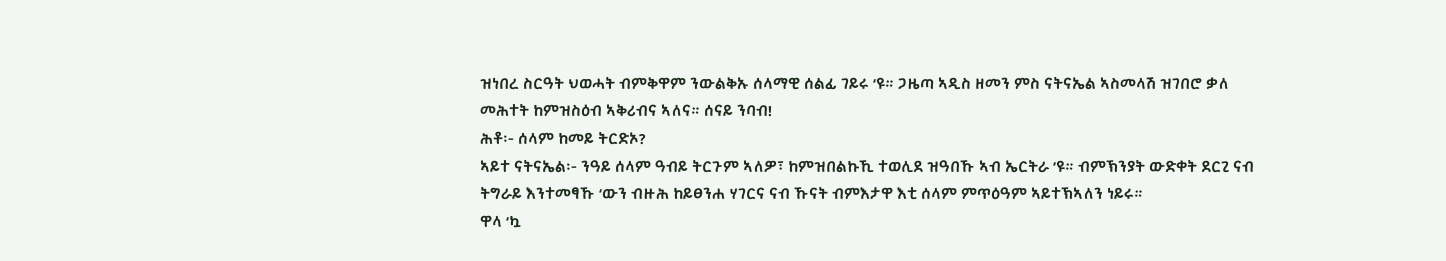ዝነበረ ስርዓት ህወሓት ብምቅዋም ንውልቅኡ ሰላማዊ ሰልፊ ገይሩ ‘ዩ። ጋዜጣ ኣዲስ ዘመን ምስ ናትናኤል ኣስመላሽ ዝገበሮ ቃለ መሕተት ከምዝስዕብ ኣቅሪብና ኣለና። ሰናይ ንባብ!
ሕቶ፡- ሰላም ከመይ ትርድኦ?
ኣይተ ናትናኤል፡- ንዓይ ሰላም ዓብይ ትርጉም ኣለዎ፣ ከምዝበልኩኺ ተወሊደ ዝዓበኹ ኣብ ኤርትራ ‘ዩ። ብምኽንያት ውድቀት ደርጊ ናብ ትግራይ እንተመፃኹ ‘ውን ብዙሕ ከይፀንሐ ሃገርና ናብ ኹናት ብምእታዋ እቲ ሰላም ምጥዕዓም ኣይተኽኣለን ነይሩ።
ዋላ ‘ኳ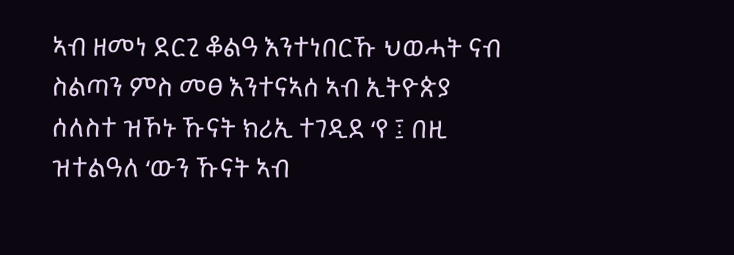ኣብ ዘመነ ደርጊ ቆልዓ እንተነበርኹ ህወሓት ናብ ስልጣን ምስ መፀ እንተናኣሰ ኣብ ኢትዮጵያ ሰለስተ ዝኾኑ ኹናት ክሪኢ ተገዲደ ‘የ ፤ በዚ ዝተልዓለ ‘ውን ኹናት ኣብ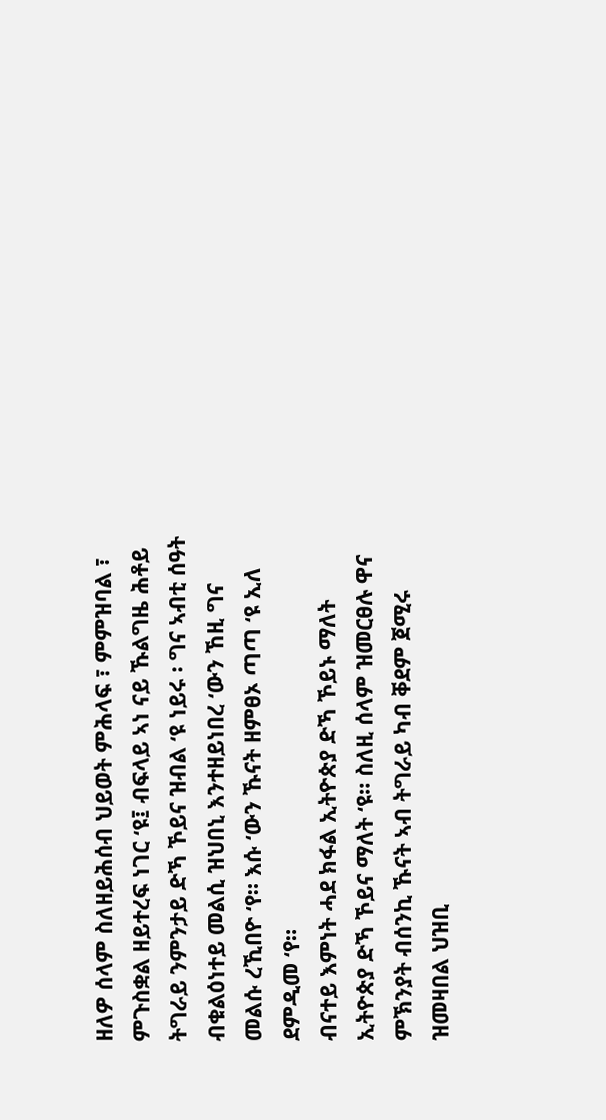ዘለዎ ሰላም ስለዘይሕሰብ ህይወት ምሕላፍ ፣ ምምዝባል ፣ ምጉስቋል ዘይተረፍ ነገር ‘ዩ፤ ብፍላይ ኣነ ናይ ኹልግዜ ሕቶይ ትግራይ ንምንታይ ድኻ ኾይና ዝብል ‘ዩ ነይሩ ፡ ግና ኣብቲ ሰዓት ብቁልዕነተይ መልሲ ዝህበኒ እንተዘይነበረ ‘ውን ኸዚ ግና መልሱ ረኺበዮ ‘የ። እሱ ‘ውን ኹናት ዘምፀኦ ጣጣ ‘ዩ ኢለ ደምዲመ ‘የ።
ብናተይ እምነት ሓደ ክፋል ኢትዮጵያ ድኻ ኾይኑ ማለት ኢትዮጵያ ድኻ ኾይና ማለት ‘ዩ። ስለዚ ሰላም ዝመርፀሉ ዋና ምኽንያት ብሰንኪ ኹናት ኣብ ትግራይ ካብ ቐደም ጀሚሩ ዝመዛበል ህዝቢ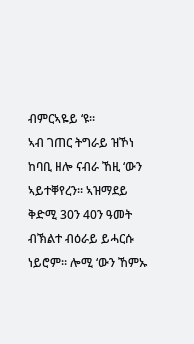ብምርኣዬይ ‘ዩ።
ኣብ ገጠር ትግራይ ዝኾነ ከባቢ ዘሎ ናብራ ኸዚ ‘ውን ኣይተቐየረን። ኣዝማደይ ቅድሚ 30ን 40ን ዓመት ብኽልተ ብዕራይ ይሓርሱ ነይሮም። ሎሚ ‘ውን ኸምኡ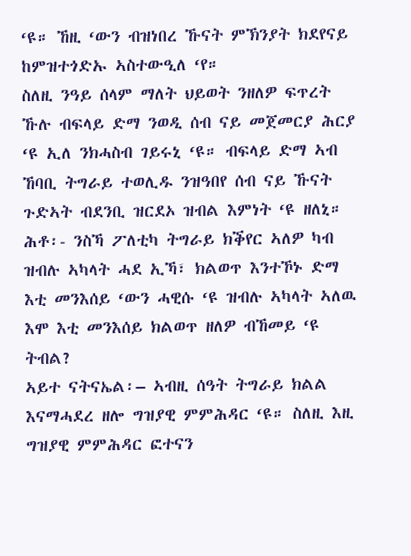‘ዩ። ኸዚ ‘ውን ብዝነበረ ኹናት ምኽንያት ክደየናይ ከምዝተጎድኡ ኣስተውዒለ ‘የ።
ስለዚ ንዓይ ሰላም ማለት ህይወት ንዘለዎ ፍጥረት ኹሉ ብፍላይ ድማ ንወዲ ሰብ ናይ መጀመርያ ሕርያ ‘ዩ ኢለ ንክሓስብ ገይሩኒ ‘ዩ። ብፍላይ ድማ ኣብ ኸባቢ ትግራይ ተወሊዱ ንዝዓበየ ሰብ ናይ ኹናት ጉድኣት ብደንቢ ዝርደኦ ዝብል እምነት ‘ዩ ዘለኒ።
ሕቶ፡- ንስኻ ፖለቲካ ትግራይ ክቕየር ኣለዎ ካብ ዝብሉ ኣካላት ሓደ ኢኻ፣ ክልወጥ እንተኾኑ ድማ እቲ መንእሰይ ‘ውን ሓዊሱ ‘ዩ ዝብሉ ኣካላት ኣለዉ እሞ እቲ መንእሰይ ክልወጥ ዘለዎ ብኸመይ ‘ዩ ትብል?
ኣይተ ናትናኤል፡– ኣብዚ ሰዓት ትግራይ ክልል እናማሓደረ ዘሎ ግዝያዊ ምምሕዳር ‘ዩ። ስለዚ እዚ ግዝያዊ ምምሕዳር ፎተናን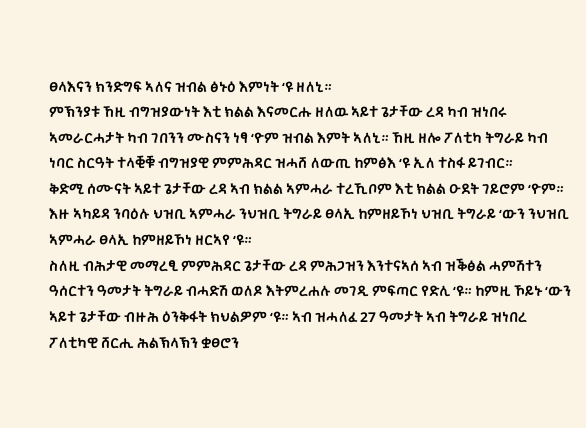ፀላእናን ክንድግፍ ኣለና ዝብል ፅኑዕ እምነት ‘ዩ ዘለኒ።
ምኽንያቱ ኸዚ ብግዝያውነት እቲ ክልል እናመርሑ ዘለዉ ኣይተ ጌታቸው ረዳ ካብ ዝነበሩ ኣመራርሓታት ካብ ገበንን ሙስናን ነፃ ‘ዮም ዝብል እምት ኣለኒ። ኸዚ ዘሎ ፖለቲካ ትግራይ ካብ ነባር ስርዓት ተላቒቑ ብግዝያዊ ምምሕዳር ዝሓሸ ለውጢ ከምፅእ ‘ዩ ኢለ ተስፋ ይገብር።
ቅድሚ ሰሙናት ኣይተ ጌታቸው ረዳ ኣብ ክልል ኣምሓራ ተረኺቦም እቲ ክልል ዑደት ገይሮም ‘ዮም። እዙ ኣካይዳ ንባዕሉ ህዝቢ ኣምሓራ ንህዝቢ ትግራይ ፀላኢ ከምዘይኾነ ህዝቢ ትግራይ ‘ውን ንህዝቢ ኣምሓራ ፀላኢ ከምዘይኾነ ዘርኣየ ‘ዩ።
ስለዚ ብሕታዊ መማረፂ ምምሕዳር ጌታቸው ረዳ ምሕጋዝን እንተናኣሰ ኣብ ዝቕፅል ሓምሽተን ዓሰርተን ዓመታት ትግራይ ብሓድሽ ወለዶ እትምረሐሉ መገዲ ምፍጣር የድሊ ‘ዩ። ከምዚ ኾይኑ ‘ውን ኣይተ ጌታቸው ብዙሕ ዕንቅፋት ክህልዎም ‘ዩ። ኣብ ዝሓለፈ 27 ዓመታት ኣብ ትግራይ ዝነበረ ፖለቲካዊ ሸርሒ ሕልኽላኽን ቋፀሮን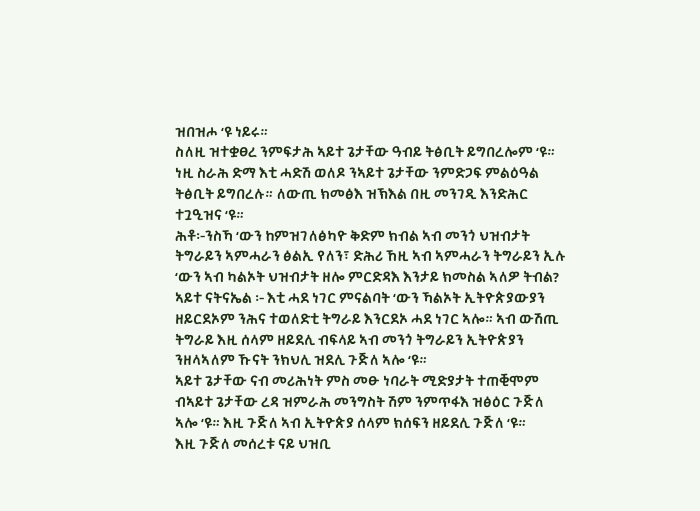ዝበዝሖ ‘ዩ ነይሩ።
ስለዚ ዝተቋፀረ ንምፍታሕ ኣይተ ጌታቸው ዓብይ ትፅቢት ይግበረሎም ‘ዩ። ነዚ ስራሕ ድማ እቲ ሓድሽ ወለዶ ንኣይተ ጌታቸው ንምድጋፍ ምልዕዓል ትፅቢት ይግበረሉ። ለውጢ ክመፅእ ዝኽእል በዚ መንገዲ እንድሕር ተጓዒዝና ‘ዩ።
ሕቶ፡-ንስኻ ‘ውን ከምዝገለፅካዮ ቅድም ክብል ኣብ መንጎ ህዝብታት ትግራይን ኣምሓራን ፅልኢ የለን፣ ድሕሪ ኸዚ ኣብ ኣምሓራን ትግራይን ኢሉ ‘ውን ኣብ ካልኦት ህዝብታት ዘሎ ምርድዳእ እንታይ ክመስል ኣለዎ ትብል?
ኣይተ ናትናኤል ፡- እቲ ሓደ ነገር ምናልባት ‘ውን ኻልኦት ኢትዮጵያውያን ዘይርደኦም ንሕና ተወለድቲ ትግራይ እንርደኦ ሓደ ነገር ኣሎ። ኣብ ውሽጢ ትግራይ እዚ ሰላም ዘይደሊ ብፍላይ ኣብ መንጎ ትግራይን ኢትዮጵያን ንዘላኣለም ኹናት ንክህሊ ዝደሊ ጉጅለ ኣሎ ‘ዩ።
ኣይተ ጌታቸው ናብ መሪሕነት ምስ መፁ ነባራት ሚድያታት ተጠቒሞም ብኣይተ ጌታቸው ረዳ ዝምራሕ መንግስት ሽም ንምጥፋእ ዝፅዕር ጉጅለ ኣሎ ‘ዩ። እዚ ጉጅለ ኣብ ኢትዮጵያ ሰላም ክሰፍን ዘይደሊ ጉጅለ ‘ዩ።
እዚ ጉጅለ መሰረቱ ናይ ህዝቢ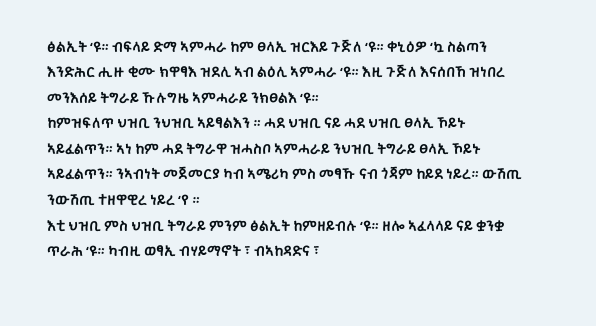ፅልኢት ‘ዩ። ብፍላይ ድማ ኣምሓራ ከም ፀላኢ ዝርእይ ጉጅለ ‘ዩ። ቀኒዕዎ ‘ኳ ስልጣን እንድሕር ሒዙ ቂሙ ክዋፃእ ዝደሊ ኣብ ልዕሊ ኣምሓራ ‘ዩ። እዚ ጉጅለ እናሰበኸ ዝነበረ መንእሰይ ትግራይ ኹሉግዜ ኣምሓራይ ንክፀልእ ‘ዩ።
ከምዝፍለጥ ህዝቢ ንህዝቢ ኣይፃልእን ። ሓደ ህዝቢ ናይ ሓደ ህዝቢ ፀላኢ ኾይኑ ኣይፈልጥን። ኣነ ከም ሓደ ትግራዋ ዝሓስቦ ኣምሓራይ ንህዝቢ ትግራይ ፀላኢ ኾይኑ ኣይፈልጥን። ንኣብነት መጀመርያ ካብ ኣሜሪካ ምስ መፃኹ ናብ ጎጃም ከይደ ነይረ። ውሽጢ ንውሽጢ ተዘዋዊረ ነይረ ‘የ ።
እቲ ህዝቢ ምስ ህዝቢ ትግራይ ምንም ፅልኢት ከምዘይብሉ ‘ዩ። ዘሎ ኣፈላላይ ናይ ቋንቋ ጥራሕ ‘ዩ። ካብዚ ወፃኢ ብሃይማኖት ፣ ብኣከዳድና ፣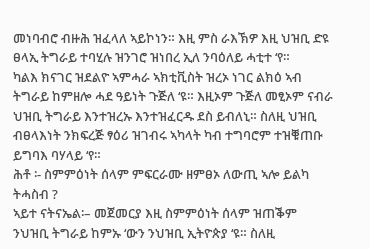መነባብሮ ብዙሕ ዝፈላለ ኣይኮነን። እዚ ምስ ራእኽዎ እዚ ህዝቢ ድዩ ፀላኢ ትግራይ ተባሂሉ ዝንገሮ ዝነበረ ኢለ ንባዕለይ ሓቲተ ‘የ።
ካልእ ክናገር ዝደልዮ ኣምሓራ ኣክቲቪስት ዝረኦ ነገር ልክዕ ኣብ ትግራይ ከምዘሎ ሓደ ዓይነት ጉጅለ ‘ዩ። እዚኦም ጉጅለ መፂኦም ናብራ ህዝቢ ትግራይ እንተዝረኡ እንተዝፈርዱ ደስ ይብለኒ። ስለዚ ህዝቢ ብፀላእነት ንክፍረጅ ፃዕሪ ዝገብሩ ኣካላት ካብ ተግባሮም ተዝቑጠቡ ይግባእ ባሃላይ ‘የ።
ሕቶ ፡- ስምምዕነት ሰላም ምፍርራሙ ዘምፀኦ ለውጢ ኣሎ ይልካ ትሓስብ ?
ኣይተ ናትናኤል፡– መጀመርያ እዚ ስምምዕነት ሰላም ዝጠቕም ንህዝቢ ትግራይ ከምኡ ‘ውን ንህዝቢ ኢትዮጵያ ‘ዩ። ስለዚ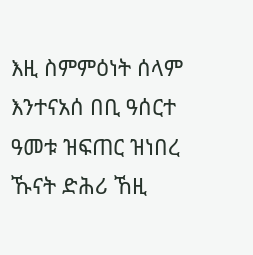እዚ ስምምዕነት ሰላም እንተናአሰ በቢ ዓሰርተ ዓመቱ ዝፍጠር ዝነበረ ኹናት ድሕሪ ኸዚ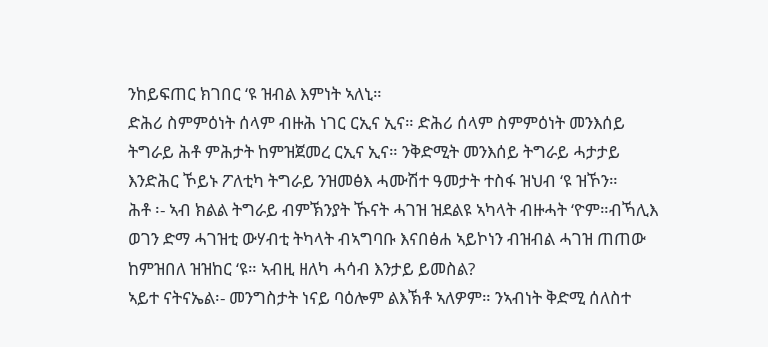ንከይፍጠር ክገበር ‘ዩ ዝብል እምነት ኣለኒ።
ድሕሪ ስምምዕነት ሰላም ብዙሕ ነገር ርኢና ኢና። ድሕሪ ሰላም ስምምዕነት መንእሰይ ትግራይ ሕቶ ምሕታት ከምዝጀመረ ርኢና ኢና። ንቅድሚት መንእሰይ ትግራይ ሓታታይ እንድሕር ኾይኑ ፖለቲካ ትግራይ ንዝመፅእ ሓሙሽተ ዓመታት ተስፋ ዝህብ ‘ዩ ዝኾን።
ሕቶ ፡- ኣብ ክልል ትግራይ ብምኽንያት ኹናት ሓገዝ ዝደልዩ ኣካላት ብዙሓት ‘ዮም።ብኻሊእ ወገን ድማ ሓገዝቲ ውሃብቲ ትካላት ብኣግባቡ እናበፅሐ ኣይኮነን ብዝብል ሓገዝ ጠጠው ከምዝበለ ዝዝከር ‘ዩ። ኣብዚ ዘለካ ሓሳብ እንታይ ይመስል?
ኣይተ ናትናኤል፡- መንግስታት ነናይ ባዕሎም ልእኽቶ ኣለዎም። ንኣብነት ቅድሚ ሰለስተ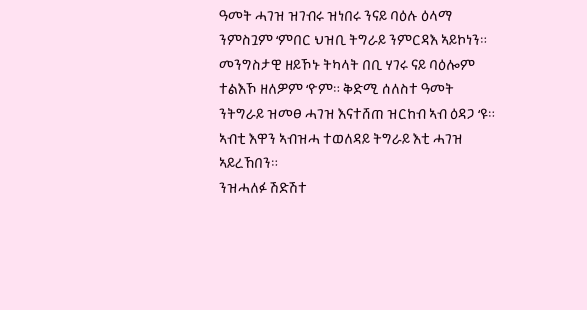ዓመት ሓገዝ ዝገብሩ ዝነበሩ ንናይ ባዕሉ ዕላማ ንምስጓም ‘ምበር ህዝቢ ትግራይ ንምርዳእ ኣይኮነን።
መንግስታዊ ዘይኾኑ ትካላት በቢ ሃገሩ ናይ ባዕሎም ተልእኾ ዘለዎም ‘ዮም። ቅድሚ ሰለስተ ዓመት ንትግራይ ዝመፀ ሓገዝ እናተሸጠ ዝርከብ ኣብ ዕዳጋ ‘ዩ። ኣብቲ እዋን ኣብዝሓ ተወለዳይ ትግራይ እቲ ሓገዝ ኣይረኸበን።
ንዝሓለፉ ሽድሽተ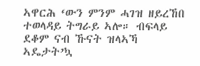ኣዋርሕ ‘ውን ምንም ሓገዝ ዘይረኸበ ተወላዳይ ትግራይ ኣሎ። ብፍላይ ደቆም ናብ ኹናት ዝላኣኻ ኣዴታት’ኳ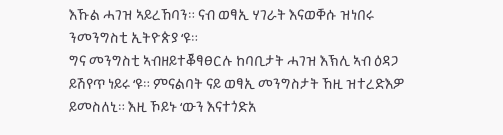እኹል ሓገዝ ኣይረኸባን። ናብ ወፃኢ ሃገራት እናወቐሱ ዝነበሩ ንመንግስቲ ኢትዮጵያ ‘ዩ።
ግና መንግስቲ ኣብዘይተቖፃፀርሉ ከባቢታት ሓገዝ እኽሊ ኣብ ዕዳጋ ይሽየጥ ነይሩ ‘ዩ። ምናልባት ናይ ወፃኢ መንግስታት ኸዚ ዝተረድእዎ ይመስለኒ። እዚ ኾይኑ ‘ውን እናተጎድአ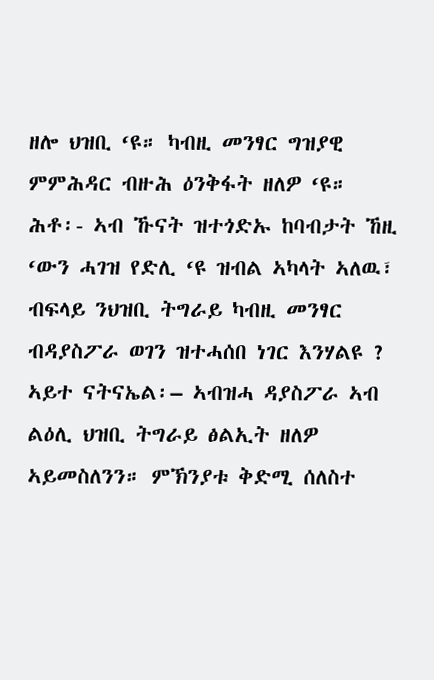ዘሎ ህዝቢ ‘ዩ። ካብዚ መንፃር ግዝያዊ ምምሕዳር ብዙሕ ዕንቅፋት ዘለዎ ‘ዩ።
ሕቶ፡- ኣብ ኹናት ዝተጎድኡ ከባብታት ኸዚ ‘ውን ሓገዝ የድሊ ‘ዩ ዝብል ኣካላት ኣለዉ፣ ብፍላይ ንህዝቢ ትግራይ ካብዚ መንፃር ብዳያስፖራ ወገን ዝተሓሰበ ነገር እንሃልዩ ?
ኣይተ ናትናኤል፡– ኣብዝሓ ዳያስፖራ ኣብ ልዕሊ ህዝቢ ትግራይ ፅልኢት ዘለዎ ኣይመስለንን። ምኽንያቱ ቅድሚ ሰለስተ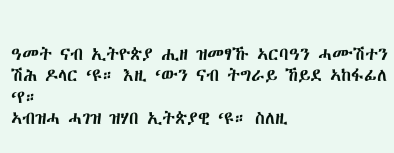ዓመት ናብ ኢትዮጵያ ሒዘ ዝመፃኹ ኣርባዓን ሓሙሽተን ሽሕ ዶላር ‘ዩ። እዚ ‘ውን ናብ ትግራይ ኸይደ ኣከፋፊለ ‘የ።
ኣብዝሓ ሓገዝ ዝሃበ ኢትጵያዊ ‘ዩ። ስለዚ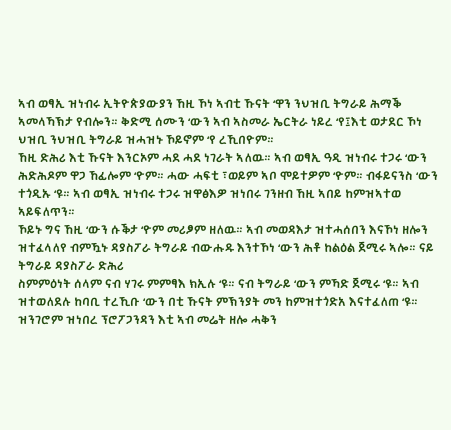ኣብ ወፃኢ ዝነብሩ ኢትዮጵያውያን ኸዚ ኾነ ኣብቲ ኹናት ‘ዋን ንህዝቢ ትግራይ ሕማቕ ኣመላኻኽታ የብሎን። ቅድሚ ሰሙን ‘ውን ኣብ ኣስመራ ኤርትራ ነይረ ‘የ፤እቲ ወታደር ኾነ ህዝቢ ንህዝቢ ትግራይ ዝሓዝኑ ኾይኖም ‘የ ረኺበዮም።
ኸዚ ድሕሪ እቲ ኹናት እንርኦም ሓደ ሓደ ነገራት ኣለዉ። ኣብ ወፃኢ ዓዲ ዝነብሩ ተጋሩ ‘ውን ሕድሕዶም ዋጋ ኸፊሎም ‘ዮም። ሓው ሓፍቲ ፣ወይም ኣቦ ሞይተዎም ‘ዮም። ብፋይናንስ ‘ውን ተጎዲኡ ‘ዩ። ኣብ ወፃኢ ዝነብሩ ተጋሩ ዝዋፅእዎ ዝነበሩ ገንዘብ ኸዚ ኣበይ ከምዝኣተወ ኣይፍለጥን።
ኾይኑ ግና ኸዚ ‘ውን ሱቕታ ‘ዮም መሪፆም ዘለዉ። ኣብ መወዳእታ ዝተሓሰበን እናኾነ ዘሎን ዝተፈላለየ ብምዃኑ ዳያስፖራ ትግራይ ብውሑዱ እንተኾነ ‘ውን ሕቶ ከልዕል ጀሚሩ ኣሎ። ናይ ትግራይ ዳያስፖራ ድሕሪ
ስምምዕነት ሰላም ናብ ሃገሩ ምምፃእ ክኢሉ ‘ዩ። ናብ ትግራይ ‘ውን ምኻድ ጀሚሩ ‘ዩ። ኣብ ዝተወለደሉ ከባቢ ተረኺቡ ‘ውን በቲ ኹናት ምኽንያት መን ከምዝተጎድአ እናተፈለጠ ‘ዩ። ዝንገሮም ዝነበረ ፕሮፖጋንዳን እቲ ኣብ መሬት ዘሎ ሓቅን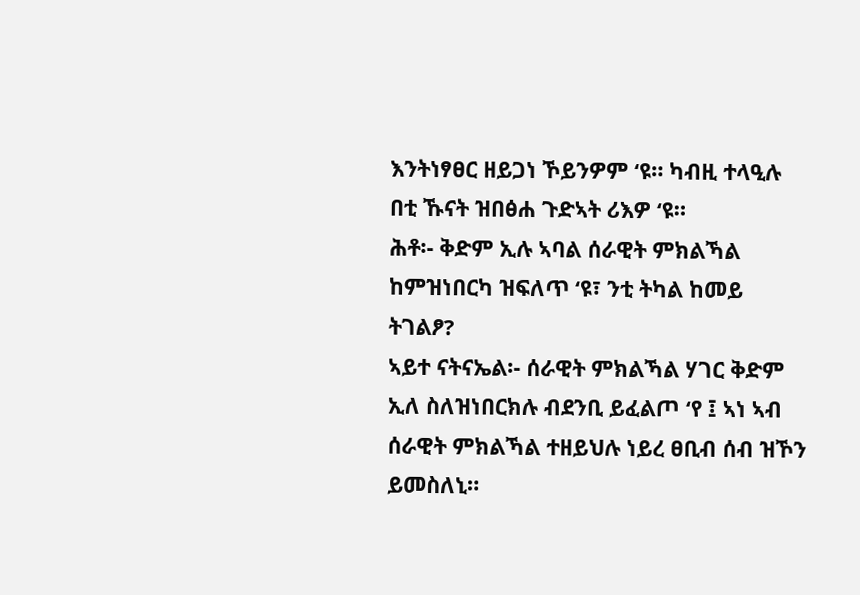እንትነፃፀር ዘይጋነ ኾይንዎም ‘ዩ። ካብዚ ተላዒሉ በቲ ኹናት ዝበፅሐ ጉድኣት ሪእዎ ‘ዩ።
ሕቶ፡- ቅድም ኢሉ ኣባል ሰራዊት ምክልኻል ከምዝነበርካ ዝፍለጥ ‘ዩ፣ ንቲ ትካል ከመይ ትገልፆ?
ኣይተ ናትናኤል፡- ሰራዊት ምክልኻል ሃገር ቅድም ኢለ ስለዝነበርክሉ ብደንቢ ይፈልጦ ‘የ ፤ ኣነ ኣብ ሰራዊት ምክልኻል ተዘይህሉ ነይረ ፀቢብ ሰብ ዝኾን ይመስለኒ።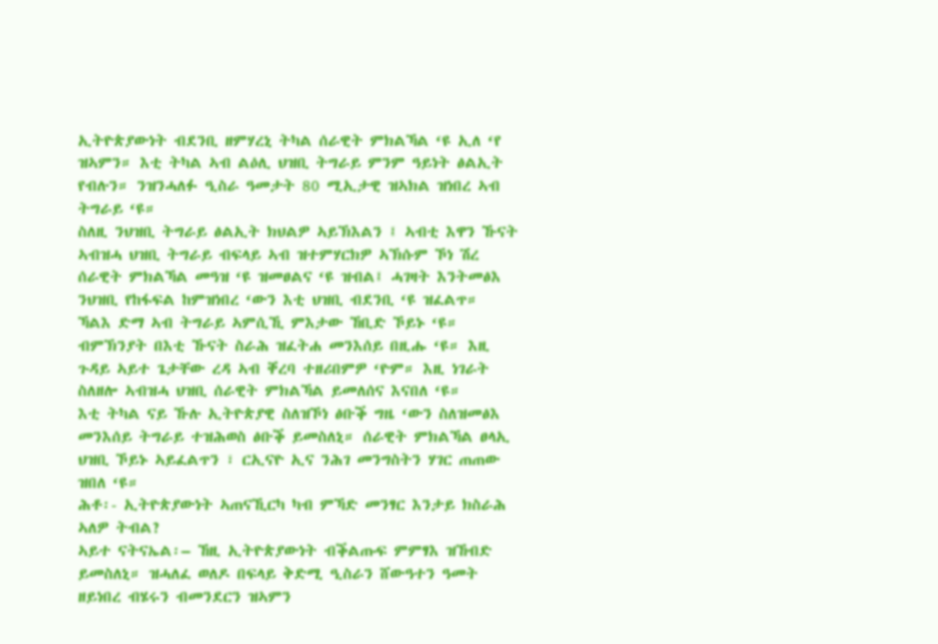ኢትዮጵያውነት ብደንቢ ዘምሃረኒ ትካል ሰራዊት ምክልኻል ‘ዩ ኢለ ‘የ ዝኣምን። እቲ ትካል ኣብ ልዕሊ ህዝቢ ትግራይ ምንም ዓይነት ፅልኢት የብሉን። ንዝንሓለፉ ዒስራ ዓመታት 80 ሚኢታዊ ዝኣክል ዝነበረ ኣብ ትግራይ ‘ዩ።
ስለዚ ንህዝቢ ትግራይ ፅልኢት ክህልዎ ኣይኽእልን ፤ ኣብቲ እዋን ኹናት ኣብዝሓ ህዝቢ ትግራይ ብፍላይ ኣብ ዝተምሃርክዎ ኣኽሱም ኾነ ሽረ ሰራዊት ምክልኻል መዓዝ ‘ዩ ዝመፀልና ‘ዩ ዝብል፤ ሓገዛት እንትመፅእ ንህዝቢ የከፋፍል ከምዝነበረ ‘ውን እቲ ህዝቢ ብደንቢ ‘ዩ ዝፈልጥ።
ኻልእ ድማ ኣብ ትግራይ ኣምሲኺ ምእታው ኸቢድ ኾይኑ ‘ዩ። ብምኽንያት በእቲ ኹናት ስራሕ ዝፈትሐ መንእሰይ በዚሑ ‘ዩ። እዚ ጉዳይ ኣይተ ጌታቸው ረዳ ኣብ ቐረባ ተዘሪበምዎ ‘ዮም። እዚ ነገራት ስለዘሎ ኣብዝሓ ህዝቢ ሰራዊት ምክልኻል ይመለሰና እናበለ ‘ዩ።
እቲ ትካል ናይ ኹሉ ኢትዮጵያዊ ስለዝኾነ ፅቡቕ ግዜ ‘ውን ስለዝመፅእ መንእሰይ ትግራይ ተዝሕወስ ፅቡቕ ይመስለኒ። ሰራዊት ምክልኻል ፀላኢ ህዝቢ ኾይኑ ኣይፈልጥን ፣ ርኢናዮ ኢና ንሕገ መንግስትን ሃገር ጠጠው ዝበለ ‘ዩ።
ሕቶ፡- ኢትዮጵያውነት ኣጠናኺርካ ካብ ምኻድ መንፃር እንታይ ክስራሕ ኣለዎ ትብል?
ኣይተ ናትናኤል፡– ኸዚ ኢትዮጵያውነት ብቕልጡፍ ምምፃእ ዝኸብድ ይመስለኒ። ዝሓለፈ ወለዶ በፍላይ ቅድሚ ዒስራን ሸውዓተን ዓመት ዘይነበረ ብሄሩን ብመንደርን ዝኣምን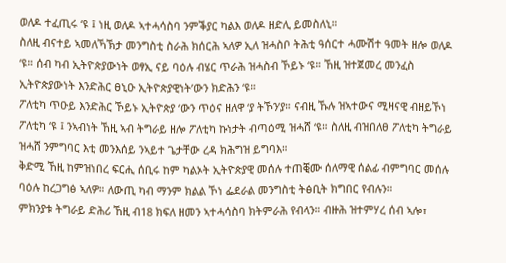ወለዶ ተፈጢሩ ‘ዩ ፤ ነዚ ወለዶ ኣተሓሳስባ ንምቕያር ካልእ ወለዶ ዘድሊ ይመስለኒ።
ስለዚ ብናተይ ኣመለኻኽታ መንግስቲ ስራሕ ክሰርሕ ኣለዎ ኢለ ዝሓስቦ ትሕቲ ዓሰርተ ሓሙሽተ ዓመት ዘሎ ወለዶ ‘ዩ። ሰብ ካብ ኢትዮጵያውነት ወፃኢ ናይ ባዕሉ ብሄር ጥራሕ ዝሓስብ ኾይኑ ‘ዩ። ኸዚ ዝተጀመረ መንፈስ ኢትዮጵያውነት እንድሕር ፀኒዑ ኢትዮጵያዊነት’ውን ክድሕን ‘ዩ።
ፖለቲካ ጥዑይ እንድሕር ኾይኑ ኢትዮጵያ ‘ውን ጥዕና ዘለዋ ‘ያ ትኾን’ያ። ናብዚ ኹሉ ዝኣተውና ሚዛናዊ ብዘይኾነ ፖለቲካ ‘ዩ ፤ ንኣብነት ኸዚ ኣብ ትግራይ ዘሎ ፖለቲካ ኩነታት ብጣዕሚ ዝሓሸ ‘ዩ። ስለዚ ብዝበለፀ ፖለቲካ ትግራይ ዝሓሸ ንምግባር እቲ መንእሰይ ንኣይተ ጌታቸው ረዳ ክሕግዝ ይግባእ።
ቅድሚ ኸዚ ከምዝነበረ ፍርሒ ሰቢሩ ከም ካልኦት ኢትዮጵያዊ መሰሉ ተጠቒሙ ሰለማዊ ሰልፊ ብምግባር መሰሉ ባዕሉ ከረጋግፅ ኣለዎ። ለውጢ ካብ ማንም ክልል ኾነ ፌደራል መንግስቲ ትፅቢት ክግበር የብሉን።
ምክንያቱ ትግራይ ድሕሪ ኸዚ ብ18 ክፍለ ዘመን ኣተሓሳስባ ክትምራሕ የብላን። ብዙሕ ዝተምሃረ ሰብ ኣሎ፣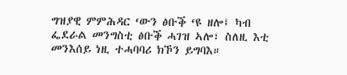ግዝያዊ ምምሕዳር ‘ውን ፅቡቕ ‘ዩ ዘሎ፤ ካብ ፌደራል መንግስቲ ፅቡቕ ሓገዝ ኣሎ፣ ስለዚ እቲ መንእሰይ ነዚ ተሓባባሪ ክኾን ይግባእ።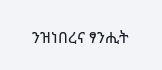ንዝነበረና ፃንሒት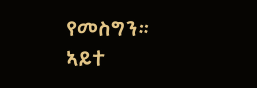የመስግን።
ኣይተ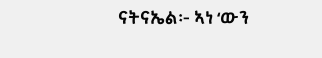ናትናኤል፡- ኣነ ‘ውን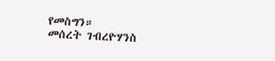የመስግን።
መሰረት ገብረዮሃንስ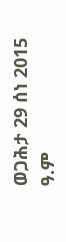ወጋሕታ 29 ሰነ 2015 ዓ.ም